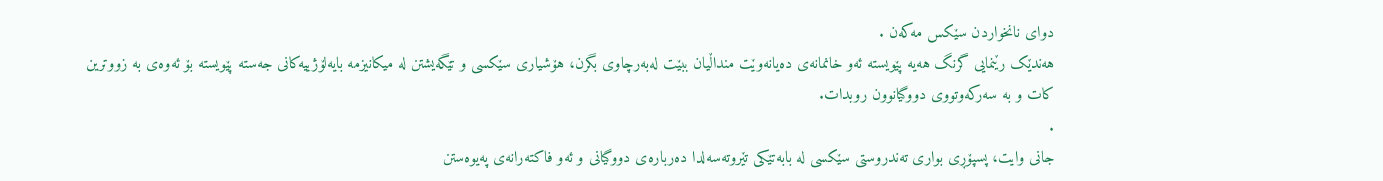دوای نانخواردن سێکس مەکەن .
هەندێک رێنمایی گرنگ هەیە پێویستە ئەو خانمانەی دەیانەوێت منداڵیان ببێت لەبەرچاوی بگرن، هۆشیاری سێکسی و تێگەیشتن لە میکانیزمە بایەلۆژییەکانی جەستە پێویستە بۆ ئەوەی بە زووترین کات و بە سەرکەوتووی دووگیانوون روبدات.
.
جانی وایت، پسپۆڕی بواری تەندروستی سێکسی لە بابەتێکی تێروتەسەلدا دەربارەی دووگیانی و ئەو فاکتەرانەی پەیوەستن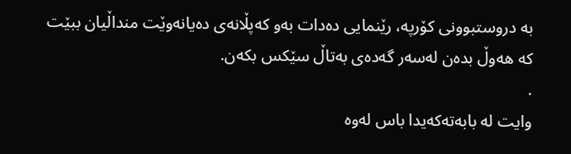بە دروستبوونی کۆرپە، رێنمایی دەدات بەو کەپڵانەی دەیانەوێت منداڵیان ببێت کە هەوڵ بدەن لەسەر گەدەی بەتاڵ سێکس بکەن.
.
وایت لە بابەتەکەیدا باس لەوە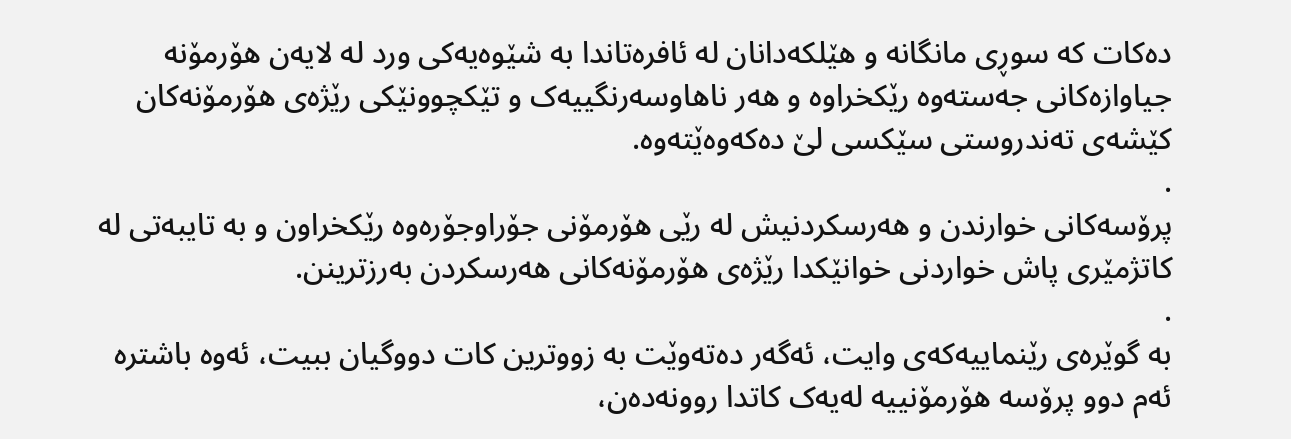دەکات کە سوڕی مانگانە و هێلکەدانان لە ئافرەتاندا بە شێوەیەکی ورد لە لایەن هۆرمۆنە جیاوازەکانی جەستەوە رێکخراوە و هەر ناهاوسەرنگییەک و تێکچوونێکی رێژەی هۆرمۆنەکان کێشەی تەندروستی سێکسی لێ دەکەوەێتەوە.
.
پرۆسەکانی خوارندن و هەرسکردنیش لە رێی هۆرمۆنی جۆراوجۆرەوە رێکخراون و بە تایبەتی لە کاتژمێری پاش خواردنی خوانێکدا رێژەی هۆرمۆنەکانی هەرسکردن بەرزترینن.
.
بە گوێرەی رێنماییەکەی وایت، ئەگەر دەتەوێت بە زووترین کات دووگیان ببیت، ئەوە باشترە ئەم دوو پرۆسە هۆرمۆنییە لەیەک کاتدا روونەدەن،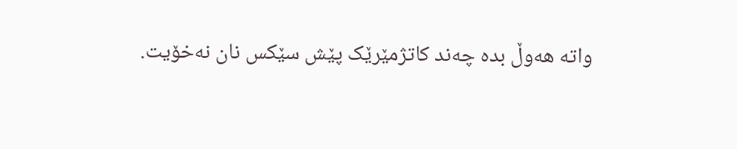واتە هەوڵ بدە چەند کاتژمێرێک پێش سێکس نان نەخۆیت.